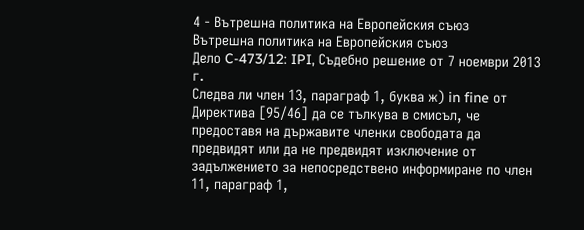4 - Вътрешна политика на Европейския съюз
Вътрешна политика на Европейския съюз
Дело C-473/12: IPI, Съдебно решение от 7 ноември 2013 г.
Следва ли член 13, параграф 1, буква ж) in fine от Директива [95/46] да се тълкува в смисъл, че предоставя на държавите членки свободата да предвидят или да не предвидят изключение от задължението за непосредствено информиране по член 11, параграф 1,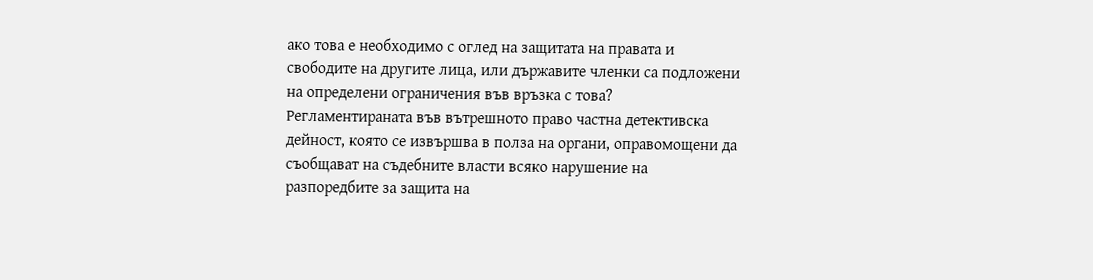ако това е необходимо с оглед на защитата на правата и свободите на другите лица, или държавите членки са подложени на определени ограничения във връзка с това?
Регламентираната във вътрешното право частна детективска дейност, която се извършва в полза на органи, оправомощени да съобщават на съдебните власти всяко нарушение на разпоредбите за защита на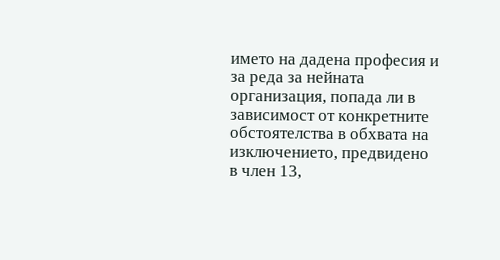името на дадена професия и за реда за нейната организация, попада ли в зависимост от конкретните обстоятелства в обхвата на изключението, предвидено в член 13,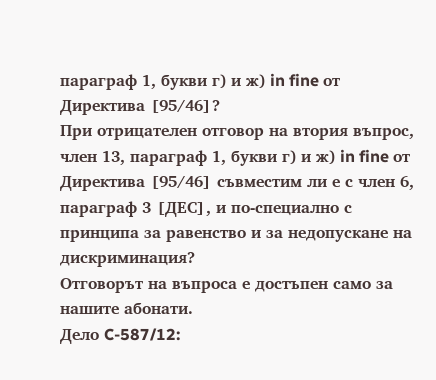параграф 1, букви г) и ж) in fine от Директива [95/46]?
При отрицателен отговор на втория въпрос, член 13, параграф 1, букви г) и ж) in fine от Директива [95/46] съвместим ли е с член 6, параграф 3 [ДЕС], и по-специално с принципа за равенство и за недопускане на дискриминация?
Отговорът на въпроса е достъпен само за нашите абонати.
Дело C-587/12: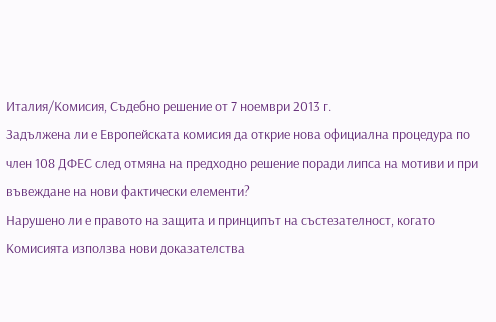Италия/Комисия, Съдебно решение от 7 ноември 2013 г.
Задължена ли е Европейската комисия да открие нова официална процедура по член 108 ДФЕС след отмяна на предходно решение поради липса на мотиви и при въвеждане на нови фактически елементи?
Нарушено ли е правото на защита и принципът на състезателност, когато Комисията използва нови доказателства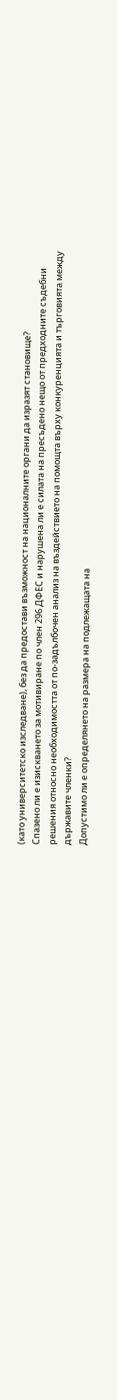(като университетско изследване), без да предостави възможност на националните органи да изразят становище?
Спазено ли е изискването за мотивиране по член 296 ДФЕС и нарушена ли е силата на пресъдено нещо от предходните съдебни решения относно необходимостта от по-задълбочен анализ на въздействието на помощта върху конкуренцията и търговията между държавите членки?
Допустимо ли е определянето на размера на подлежащата на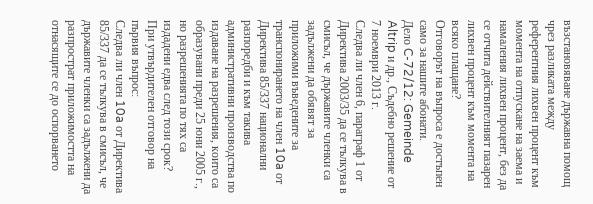възстановяване държавна помощ чрез разликата между референтния лихвен процент към момента на отпускане на заема и намаления лихвен процент, без да се отчита действителният пазарен лихвен процент към момента на всяко плащане?
Отговорът на въпроса е достъпен само за нашите абонати.
Дело C-72/12: Gemeinde Altrip и др., Съдебно решение от 7 ноември 2013 г.
Следва ли член 6, параграф 1 от Директива 2003/35 да се тълкува в смисъл, че държавите членки са задължени да обявят за приложими въведените за транспонирането на член 10a от Директива 85/337 национални разпоредби и към такива административни производства по издаване на разрешения, които са образувани преди 25 юни 2005 г., но разрешенията по тях са издадени едва след този срок?
При утвърдителен отговор на първия въпрос:
Следва ли член 10a от Директива 85/337 да се тълкува в смисъл, че държавите членки са задължени да разпрострат приложимостта на отнасящите се до оспорването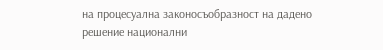на процесуална законосъобразност на дадено решение национални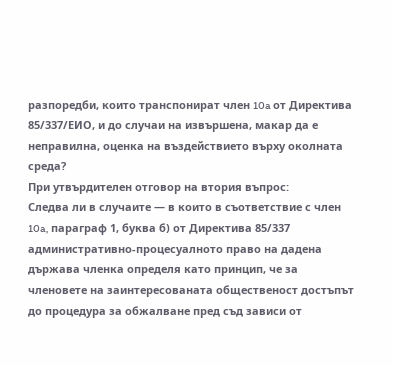разпоредби, които транспонират член 10a от Директива 85/337/ЕИО, и до случаи на извършена, макар да е неправилна, оценка на въздействието върху околната среда?
При утвърдителен отговор на втория въпрос:
Следва ли в случаите — в които в съответствие с член 10a, параграф 1, буква б) от Директива 85/337 административно-процесуалното право на дадена държава членка определя като принцип, че за членовете на заинтересованата общественост достъпът до процедура за обжалване пред съд зависи от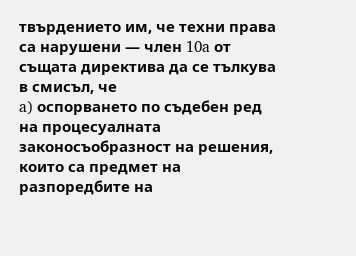твърдението им, че техни права са нарушени — член 10a от същата директива да се тълкува в смисъл, че
a) оспорването по съдебен ред на процесуалната законосъобразност на решения, които са предмет на разпоредбите на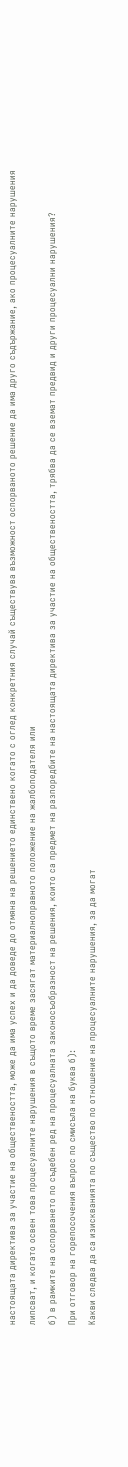настоящата директива за участие на обществеността, може да има успех и да доведе до отмяна на решението единствено когато с оглед конкретния случай съществува възможност оспорваното решение да има друго съдържание, ако процесуалните нарушения липсват, и когато освен това процесуалните нарушения в същото време засягат материалноправното положение на жалбоподателя или
б) в рамките на оспорването по съдебен ред на процесуалната законосъобразност на решения, които са предмет на разпоредбите на настоящата директива за участие на обществеността, трябва да се вземат предвид и други процесуални нарушения?
При отговор на горепосочения въпрос по смисъла на буква б):
Какви следва да са изискванията по същество по отношение на процесуалните нарушения, за да могат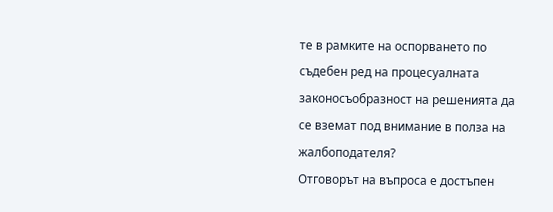те в рамките на оспорването по съдебен ред на процесуалната законосъобразност на решенията да се вземат под внимание в полза на жалбоподателя?
Отговорът на въпроса е достъпен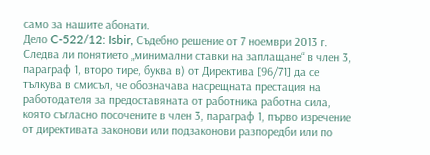само за нашите абонати.
Дело C-522/12: Isbir, Съдебно решение от 7 ноември 2013 г.
Следва ли понятието „минимални ставки на заплащане“ в член 3, параграф 1, второ тире, буква в) от Директива [96/71] да се тълкува в смисъл, че обозначава насрещната престация на работодателя за предоставяната от работника работна сила, която съгласно посочените в член 3, параграф 1, първо изречение от директивата законови или подзаконови разпоредби или по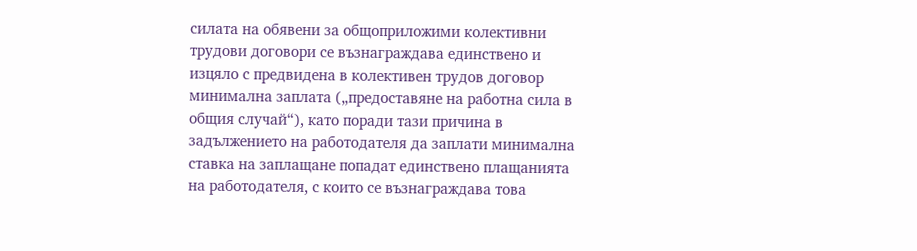силата на обявени за общоприложими колективни трудови договори се възнаграждава единствено и изцяло с предвидена в колективен трудов договор минимална заплата („предоставяне на работна сила в общия случай“), като поради тази причина в задължението на работодателя да заплати минимална ставка на заплащане попадат единствено плащанията на работодателя, с които се възнаграждава това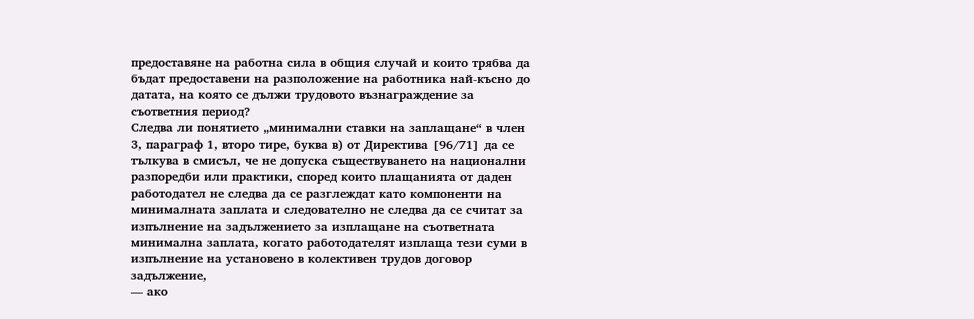предоставяне на работна сила в общия случай и които трябва да бъдат предоставени на разположение на работника най-късно до датата, на която се дължи трудовото възнаграждение за съответния период?
Следва ли понятието „минимални ставки на заплащане“ в член 3, параграф 1, второ тире, буква в) от Директива [96/71] да се тълкува в смисъл, че не допуска съществуването на национални разпоредби или практики, според които плащанията от даден работодател не следва да се разглеждат като компоненти на минималната заплата и следователно не следва да се считат за изпълнение на задължението за изплащане на съответната минимална заплата, когато работодателят изплаща тези суми в изпълнение на установено в колективен трудов договор задължение,
— ако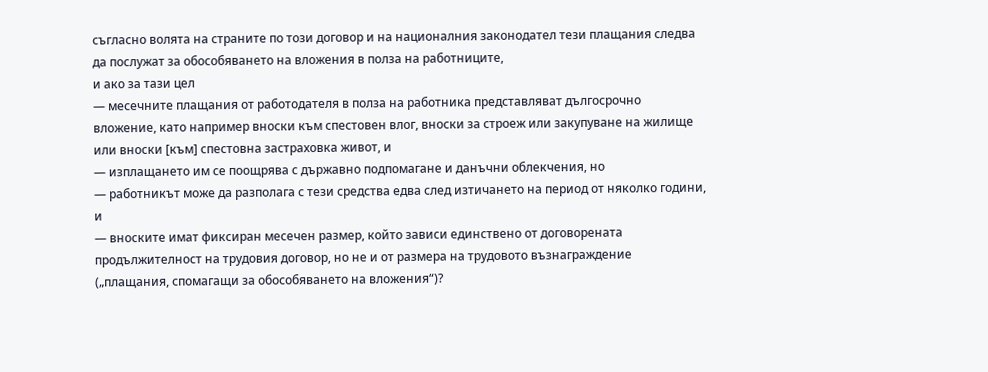съгласно волята на страните по този договор и на националния законодател тези плащания следва да послужат за обособяването на вложения в полза на работниците,
и ако за тази цел
— месечните плащания от работодателя в полза на работника представляват дългосрочно вложение, като например вноски към спестовен влог, вноски за строеж или закупуване на жилище или вноски [към] спестовна застраховка живот, и
— изплащането им се поощрява с държавно подпомагане и данъчни облекчения, но
— работникът може да разполага с тези средства едва след изтичането на период от няколко години, и
— вноските имат фиксиран месечен размер, който зависи единствено от договорената продължителност на трудовия договор, но не и от размера на трудовото възнаграждение („плащания, спомагащи за обособяването на вложения“)?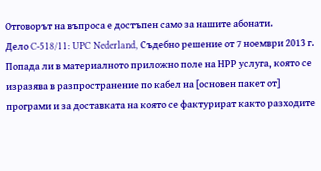Отговорът на въпроса е достъпен само за нашите абонати.
Дело C-518/11: UPC Nederland, Съдебно решение от 7 ноември 2013 г.
Попада ли в материалното приложно поле на НРР услуга, която се изразява в разпространение по кабел на [основен пакет от] програми и за доставката на която се фактурират както разходите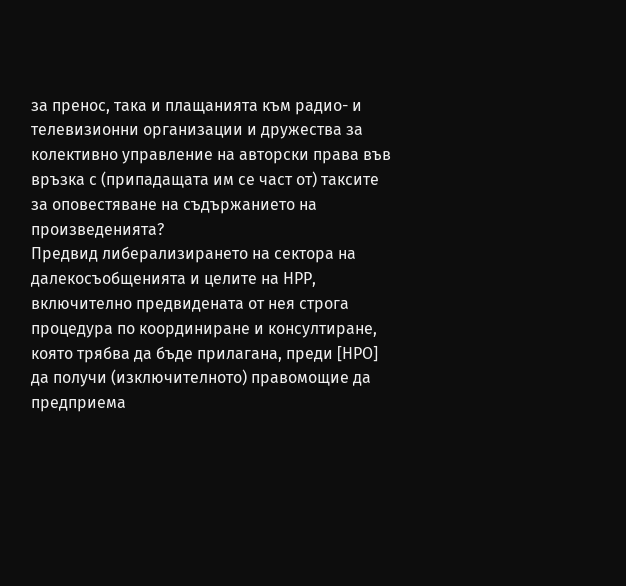за пренос, така и плащанията към радио- и телевизионни организации и дружества за колективно управление на авторски права във връзка с (припадащата им се част от) таксите за оповестяване на съдържанието на произведенията?
Предвид либерализирането на сектора на далекосъобщенията и целите на НРР, включително предвидената от нея строга процедура по координиране и консултиране, която трябва да бъде прилагана, преди [НРО] да получи (изключителното) правомощие да предприема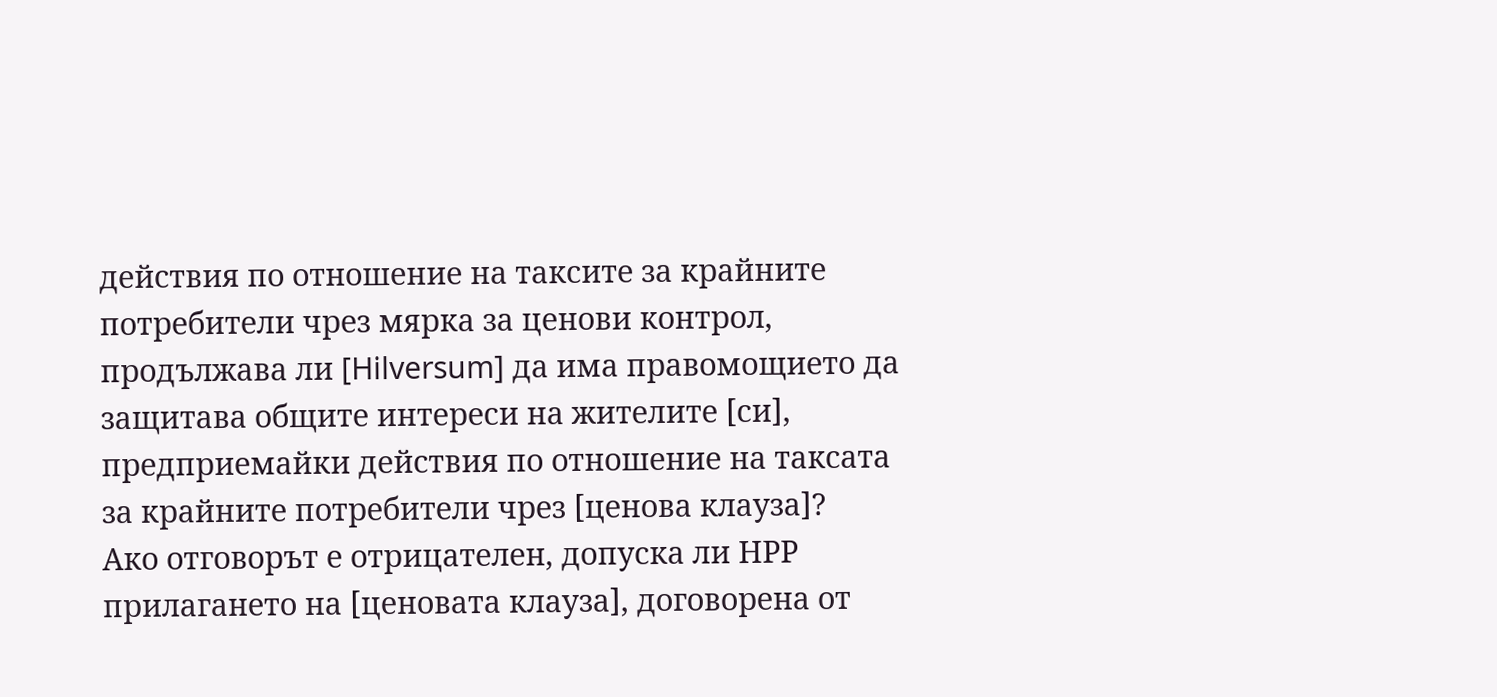действия по отношение на таксите за крайните потребители чрез мярка за ценови контрол, продължава ли [Hilversum] да има правомощието да защитава общите интереси на жителите [си], предприемайки действия по отношение на таксата за крайните потребители чрез [ценова клауза]?
Ако отговорът е отрицателен, допуска ли НРР прилагането на [ценовата клауза], договорена от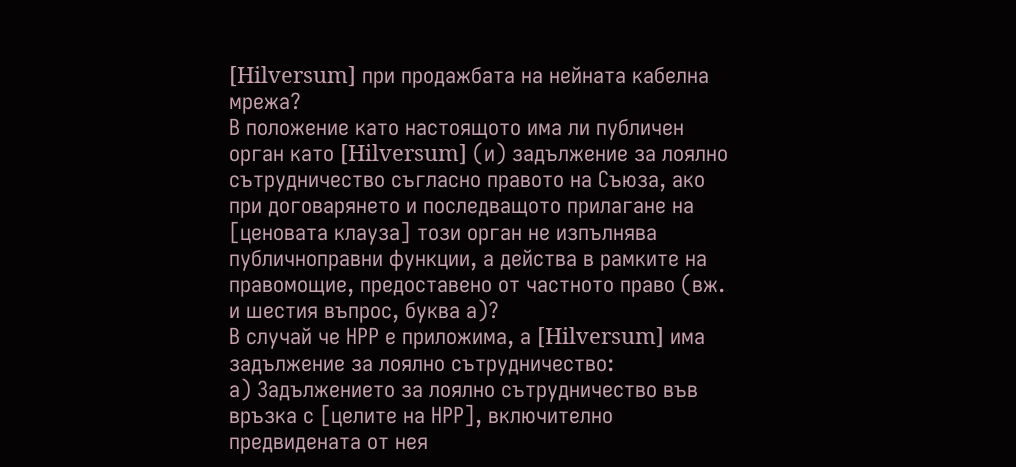[Hilversum] при продажбата на нейната кабелна мрежа?
В положение като настоящото има ли публичен орган като [Hilversum] (и) задължение за лоялно сътрудничество съгласно правото на Съюза, ако при договарянето и последващото прилагане на [ценовата клауза] този орган не изпълнява публичноправни функции, а действа в рамките на правомощие, предоставено от частното право (вж. и шестия въпрос, буква а)?
В случай че НРР е приложима, а [Hilversum] има задължение за лоялно сътрудничество:
а) Задължението за лоялно сътрудничество във връзка с [целите на НРР], включително предвидената от нея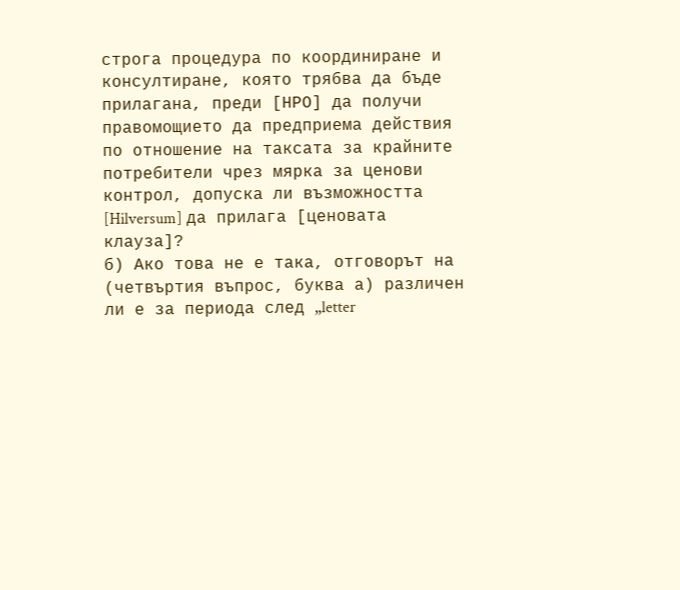строга процедура по координиране и консултиране, която трябва да бъде прилагана, преди [НРО] да получи правомощието да предприема действия по отношение на таксата за крайните потребители чрез мярка за ценови контрол, допуска ли възможността [Hilversum] да прилага [ценовата клауза]?
б) Ако това не е така, отговорът на (четвъртия въпрос, буква а) различен ли е за периода след „letter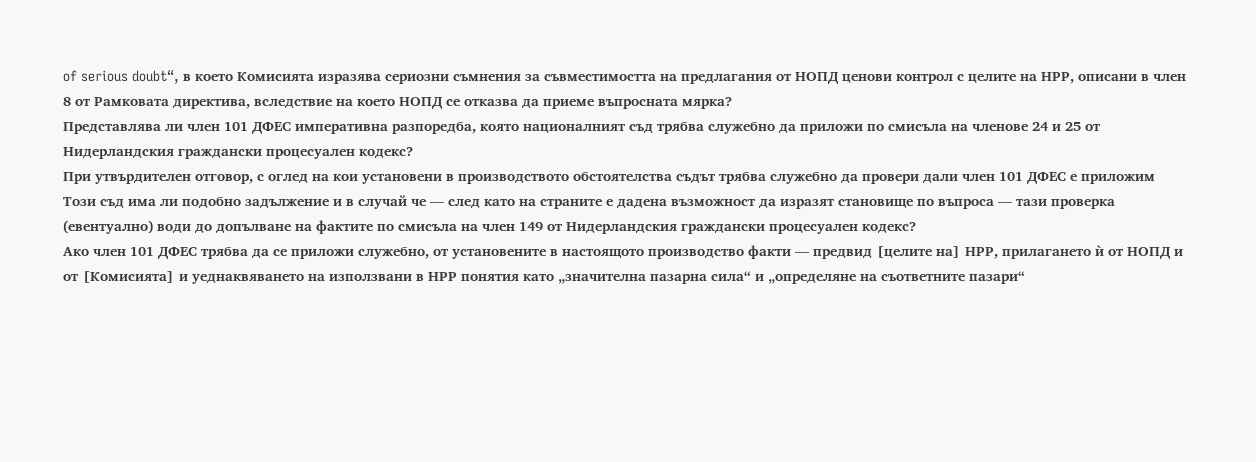of serious doubt“, в което Комисията изразява сериозни съмнения за съвместимостта на предлагания от НОПД ценови контрол с целите на НРР, описани в член 8 от Рамковата директива, вследствие на което НОПД се отказва да приеме въпросната мярка?
Представлява ли член 101 ДФЕС императивна разпоредба, която националният съд трябва служебно да приложи по смисъла на членове 24 и 25 от Нидерландския граждански процесуален кодекс?
При утвърдителен отговор, с оглед на кои установени в производството обстоятелства съдът трябва служебно да провери дали член 101 ДФЕС е приложим
Този съд има ли подобно задължение и в случай че — след като на страните е дадена възможност да изразят становище по въпроса — тази проверка (евентуално) води до допълване на фактите по смисъла на член 149 от Нидерландския граждански процесуален кодекс?
Ако член 101 ДФЕС трябва да се приложи служебно, от установените в настоящото производство факти — предвид [целите на] НРР, прилагането ѝ от НОПД и от [Комисията] и уеднаквяването на използвани в НРР понятия като „значителна пазарна сила“ и „определяне на съответните пазари“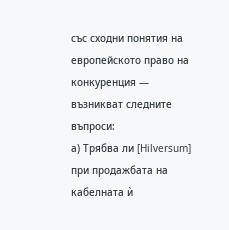със сходни понятия на европейското право на конкуренция — възникват следните въпроси:
а) Трябва ли [Hilversum] при продажбата на кабелната ѝ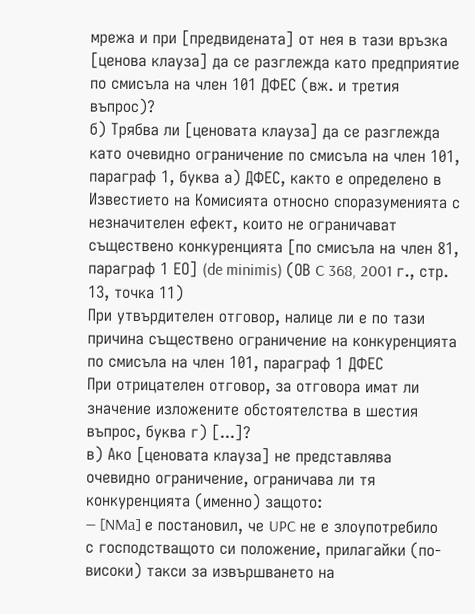мрежа и при [предвидената] от нея в тази връзка [ценова клауза] да се разглежда като предприятие по смисъла на член 101 ДФЕС (вж. и третия въпрос)?
б) Трябва ли [ценовата клауза] да се разглежда като очевидно ограничение по смисъла на член 101, параграф 1, буква а) ДФЕС, както е определено в Известието на Комисията относно споразуменията с незначителен ефект, които не ограничават съществено конкуренцията [по смисъла на член 81, параграф 1 ЕО] (de minimis) (ОВ C 368, 2001 г., стр. 13, точка 11)
При утвърдителен отговор, налице ли е по тази причина съществено ограничение на конкуренцията по смисъла на член 101, параграф 1 ДФЕС
При отрицателен отговор, за отговора имат ли значение изложените обстоятелства в шестия въпрос, буква г) [...]?
в) Ако [ценовата клауза] не представлява очевидно ограничение, ограничава ли тя конкуренцията (именно) защото:
— [NMa] е постановил, че UPC не е злоупотребило с господстващото си положение, прилагайки (по-високи) такси за извършването на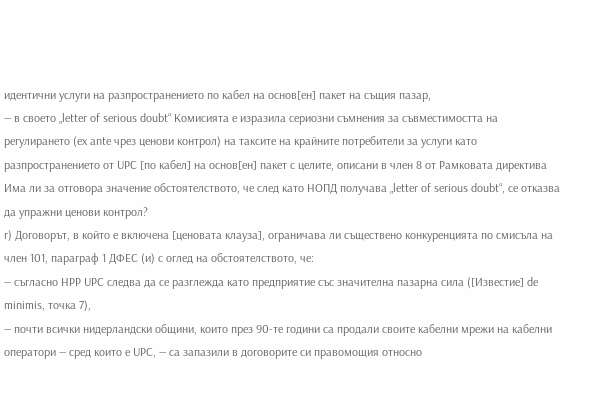идентични услуги на разпространението по кабел на основ[ен] пакет на същия пазар,
— в своето „letter of serious doubt“ Комисията е изразила сериозни съмнения за съвместимостта на регулирането (ex ante чрез ценови контрол) на таксите на крайните потребители за услуги като разпространението от UPC [по кабел] на основ[ен] пакет с целите, описани в член 8 от Рамковата директива
Има ли за отговора значение обстоятелството, че след като НОПД получава „letter of serious doubt“, се отказва да упражни ценови контрол?
г) Договорът, в който е включена [ценовата клауза], ограничава ли съществено конкуренцията по смисъла на член 101, параграф 1 ДФЕС (и) с оглед на обстоятелството, че:
— съгласно НРР UPC следва да се разглежда като предприятие със значителна пазарна сила ([Известие] de minimis, точка 7),
— почти всички нидерландски общини, които през 90-те години са продали своите кабелни мрежи на кабелни оператори — сред които е UPC, — са запазили в договорите си правомощия относно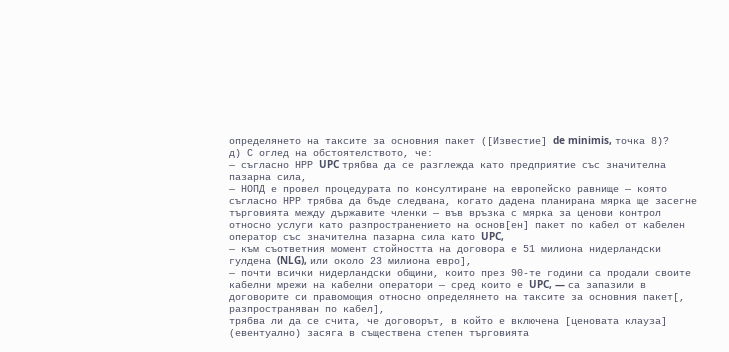определянето на таксите за основния пакет ([Известие] de minimis, точка 8)?
д) С оглед на обстоятелството, че:
— съгласно НРР UPC трябва да се разглежда като предприятие със значителна пазарна сила,
— НОПД е провел процедурата по консултиране на европейско равнище — която съгласно НРР трябва да бъде следвана, когато дадена планирана мярка ще засегне търговията между държавите членки — във връзка с мярка за ценови контрол относно услуги като разпространението на основ[ен] пакет по кабел от кабелен оператор със значителна пазарна сила като UPC,
— към съответния момент стойността на договора е 51 милиона нидерландски гулдена (NLG), или около 23 милиона евро],
— почти всички нидерландски общини, които през 90-те години са продали своите кабелни мрежи на кабелни оператори — сред които е UPC, — са запазили в договорите си правомощия относно определянето на таксите за основния пакет[, разпространяван по кабел],
трябва ли да се счита, че договорът, в който е включена [ценовата клауза] (евентуално) засяга в съществена степен търговията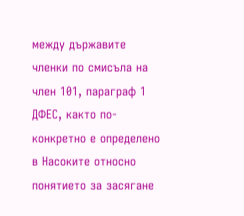между държавите членки по смисъла на член 101, параграф 1 ДФЕС, както по-конкретно е определено в Насоките относно понятието за засягане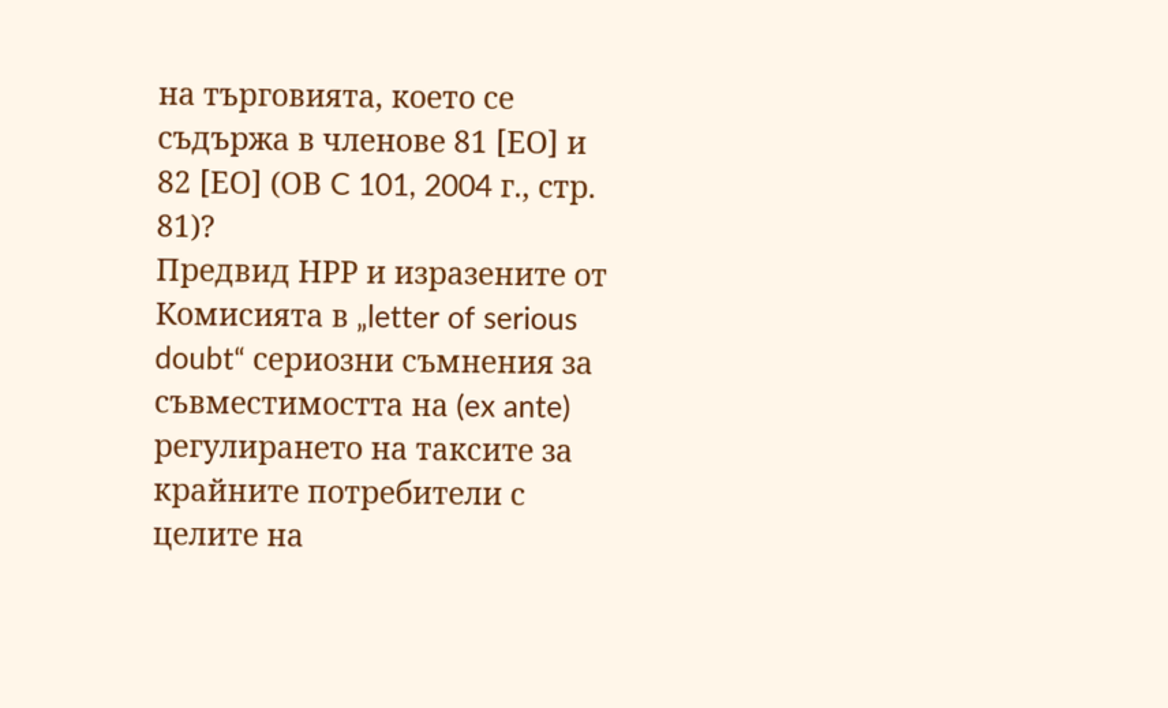на търговията, което се съдържа в членове 81 [ЕО] и 82 [ЕО] (ОВ C 101, 2004 г., стр. 81)?
Предвид НРР и изразените от Комисията в „letter of serious doubt“ сериозни съмнения за съвместимостта на (ex ante) регулирането на таксите за крайните потребители с целите на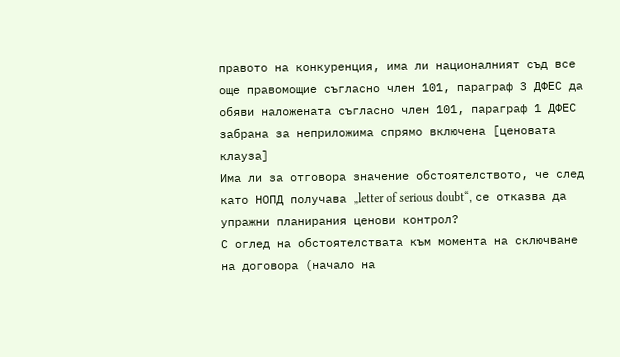правото на конкуренция, има ли националният съд все още правомощие съгласно член 101, параграф 3 ДФЕС да обяви наложената съгласно член 101, параграф 1 ДФЕС забрана за неприложима спрямо включена [ценовата клауза]
Има ли за отговора значение обстоятелството, че след като НОПД получава „letter of serious doubt“, се отказва да упражни планирания ценови контрол?
С оглед на обстоятелствата към момента на сключване на договора (начало на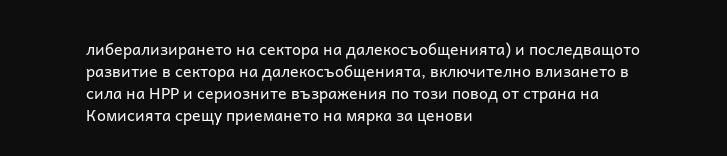либерализирането на сектора на далекосъобщенията) и последващото развитие в сектора на далекосъобщенията, включително влизането в сила на НРР и сериозните възражения по този повод от страна на Комисията срещу приемането на мярка за ценови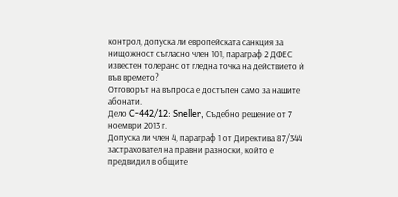контрол, допуска ли европейската санкция за нищожност съгласно член 101, параграф 2 ДФЕС известен толеранс от гледна точка на действието ѝ във времето?
Отговорът на въпроса е достъпен само за нашите абонати.
Дело C-442/12: Sneller, Съдебно решение от 7 ноември 2013 г.
Допуска ли член 4, параграф 1 от Директива 87/344 застраховател на правни разноски, който е предвидил в общите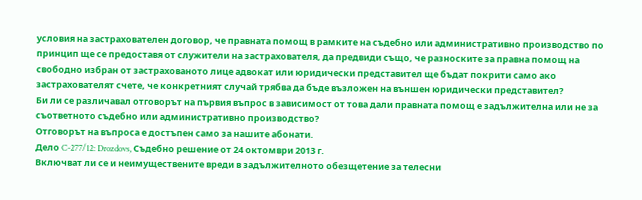условия на застрахователен договор, че правната помощ в рамките на съдебно или административно производство по принцип ще се предоставя от служители на застрахователя, да предвиди също, че разноските за правна помощ на свободно избран от застрахованото лице адвокат или юридически представител ще бъдат покрити само ако застрахователят счете, че конкретният случай трябва да бъде възложен на външен юридически представител?
Би ли се различавал отговорът на първия въпрос в зависимост от това дали правната помощ е задължителна или не за съответното съдебно или административно производство?
Отговорът на въпроса е достъпен само за нашите абонати.
Дело C-277/12: Drozdovs, Съдебно решение от 24 октомври 2013 г.
Включват ли се и неимуществените вреди в задължителното обезщетение за телесни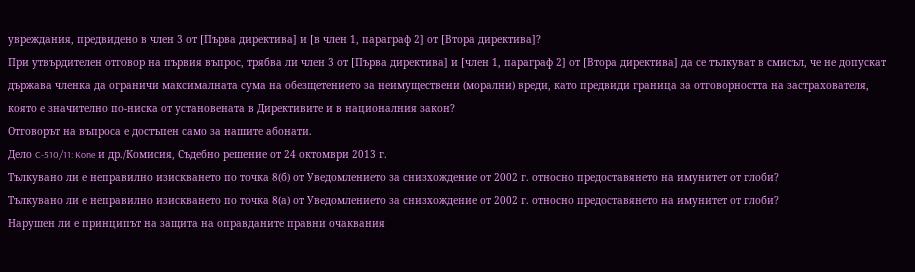увреждания, предвидено в член 3 от [Първа директива] и [в член 1, параграф 2] от [Втора директива]?
При утвърдителен отговор на първия въпрос, трябва ли член 3 от [Първа директива] и [член 1, параграф 2] от [Втора директива] да се тълкуват в смисъл, че не допускат държава членка да ограничи максималната сума на обезщетението за неимуществени (морални) вреди, като предвиди граница за отговорността на застрахователя, която е значително по-ниска от установената в Директивите и в националния закон?
Отговорът на въпроса е достъпен само за нашите абонати.
Дело C-510/11: Kone и др./Комисия, Съдебно решение от 24 октомври 2013 г.
Тълкувано ли е неправилно изискването по точка 8(б) от Уведомлението за снизхождение от 2002 г. относно предоставянето на имунитет от глоби?
Тълкувано ли е неправилно изискването по точка 8(а) от Уведомлението за снизхождение от 2002 г. относно предоставянето на имунитет от глоби?
Нарушен ли е принципът на защита на оправданите правни очаквания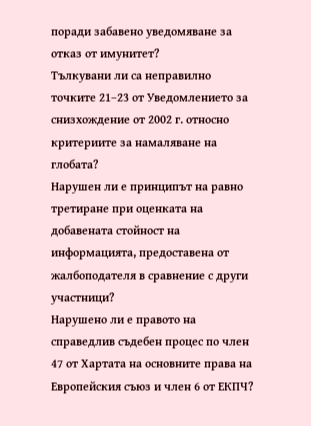поради забавено уведомяване за отказ от имунитет?
Тълкувани ли са неправилно точките 21–23 от Уведомлението за снизхождение от 2002 г. относно критериите за намаляване на глобата?
Нарушен ли е принципът на равно третиране при оценката на добавената стойност на информацията, предоставена от жалбоподателя в сравнение с други участници?
Нарушено ли е правото на справедлив съдебен процес по член 47 от Хартата на основните права на Европейския съюз и член 6 от ЕКПЧ?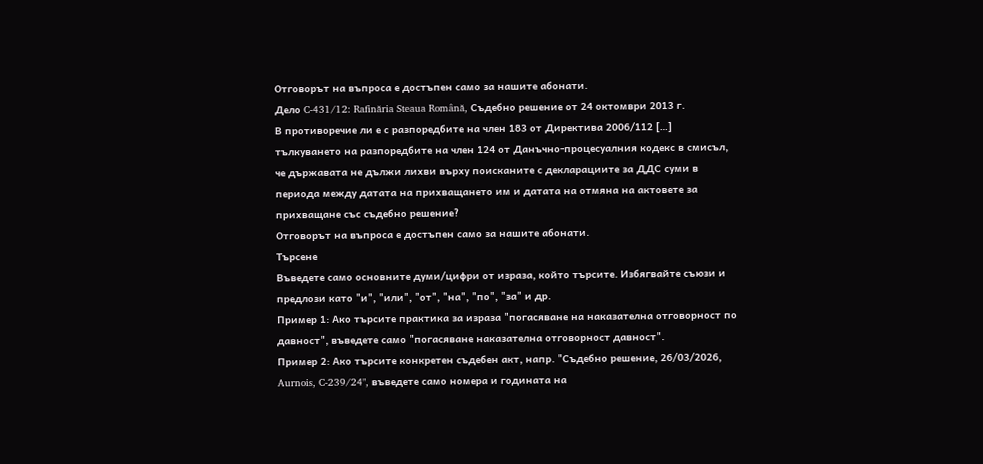Отговорът на въпроса е достъпен само за нашите абонати.
Дело C-431/12: Rafinăria Steaua Română, Съдебно решение от 24 октомври 2013 г.
В противоречие ли е с разпоредбите на член 183 от Директива 2006/112 […] тълкуването на разпоредбите на член 124 от Данъчно-процесуалния кодекс в смисъл, че държавата не дължи лихви върху поисканите с декларациите за ДДС суми в периода между датата на прихващането им и датата на отмяна на актовете за прихващане със съдебно решение?
Отговорът на въпроса е достъпен само за нашите абонати.
Търсене
Въведете само основните думи/цифри от израза, който търсите. Избягвайте съюзи и предлози като "и", "или", "от", "на", "по", "за" и др.
Пример 1: Ако търсите практика за израза "погасяване на наказателна отговорност по давност", въведете само "погасяване наказателна отговорност давност".
Пример 2: Ако търсите конкретен съдебен акт, напр. "Съдебно решение, 26/03/2026, Aurnois, C-239/24", въведете само номера и годината на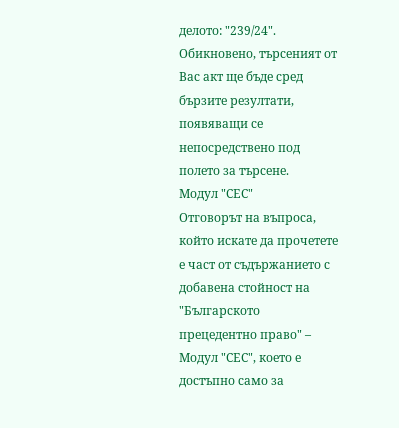делото: "239/24".
Обикновено, търсеният от Вас акт ще бъде сред бързите резултати, появяващи се непосредствено под полето за търсене.
Модул "СЕС"
Отговорът на въпроса, който искате да прочетете е част от съдържанието с добавена стойност на "Българското прецедентно право" – Модул "СЕС", което е достъпно само за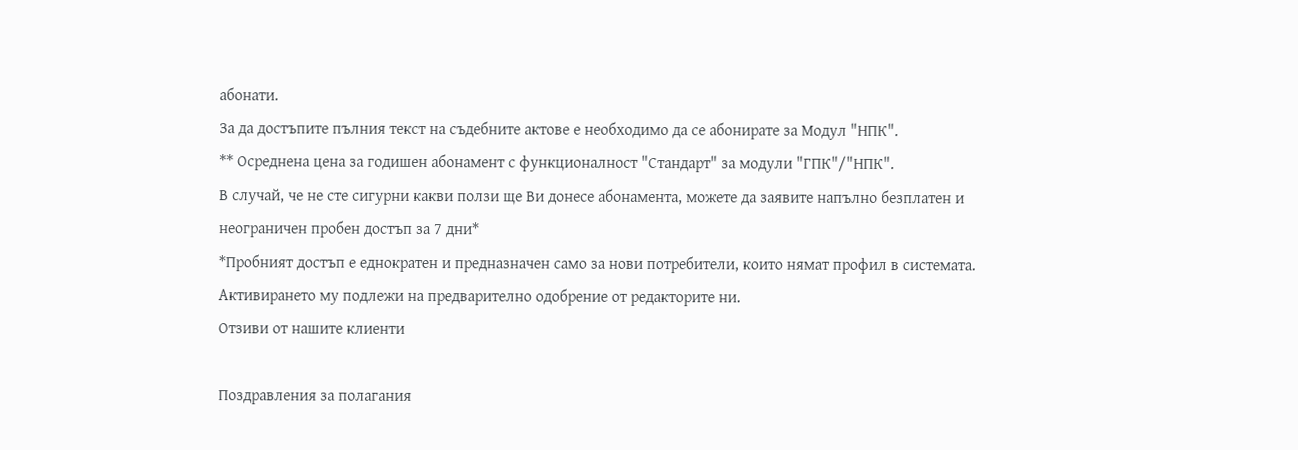абонати.
За да достъпите пълния текст на съдебните актове е необходимо да се абонирате за Модул "НПК".
** Осреднена цена за годишен абонамент с функционалност "Стандарт" за модули "ГПК"/"НПК".
В случай, че не сте сигурни какви ползи ще Ви донесе абонамента, можете да заявите напълно безплатен и неограничен пробен достъп за 7 дни*
*Пробният достъп е еднократен и предназначен само за нови потребители, които нямат профил в системата. Активирането му подлежи на предварително одобрение от редакторите ни.
Отзиви от нашите клиенти

Поздравления за полагания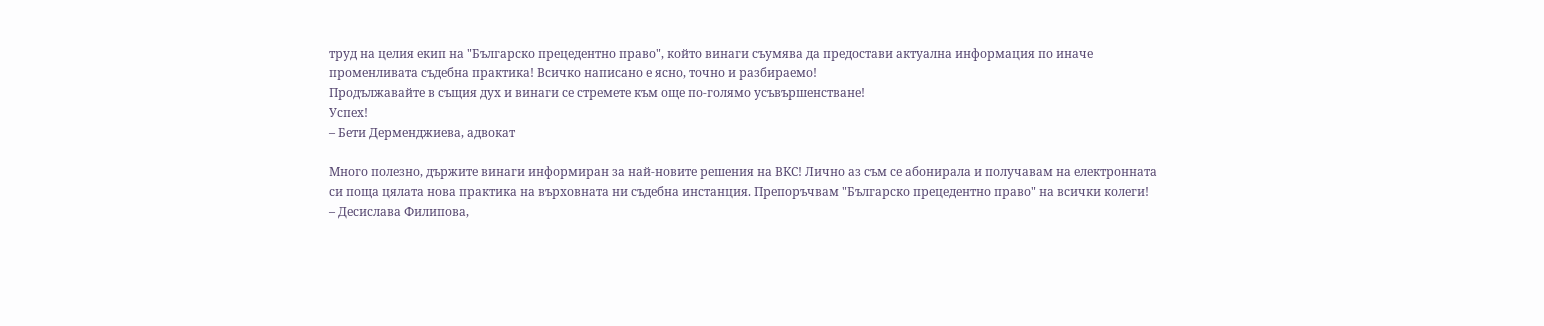труд на целия екип на "Българско прецедентно право", който винаги съумява да предостави актуална информация по иначе променливата съдебна практика! Всичко написано е ясно, точно и разбираемо!
Продължавайте в същия дух и винаги се стремете към още по-голямо усъвършенстване!
Успех!
– Бети Дерменджиева, адвокат

Много полезно, държите винаги информиран за най-новите решения на ВКС! Лично аз съм се абонирала и получавам на електронната си поща цялата нова практика на върховната ни съдебна инстанция. Препоръчвам "Българско прецедентно право" на всички колеги!
– Десислава Филипова,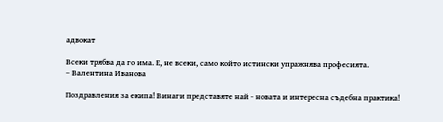адвокат

Всеки трябва да го има. Е, не всеки, само който истински упражнява професията.
– Валентина Иванова

Поздравления за екипа! Винаги представяте най - новата и интересна съдебна практика!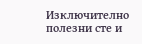Изключително полезни сте и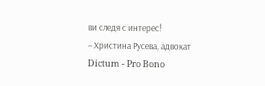ви следя с интерес!
– Христина Русева, адвокат
Dictum - Pro Bono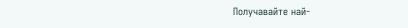Получавайте най-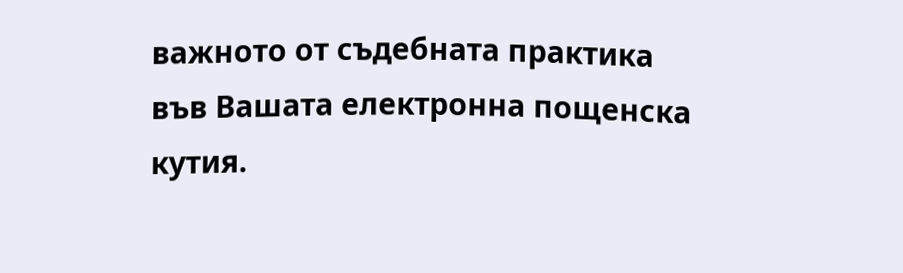важното от съдебната практика във Вашата електронна пощенска кутия.